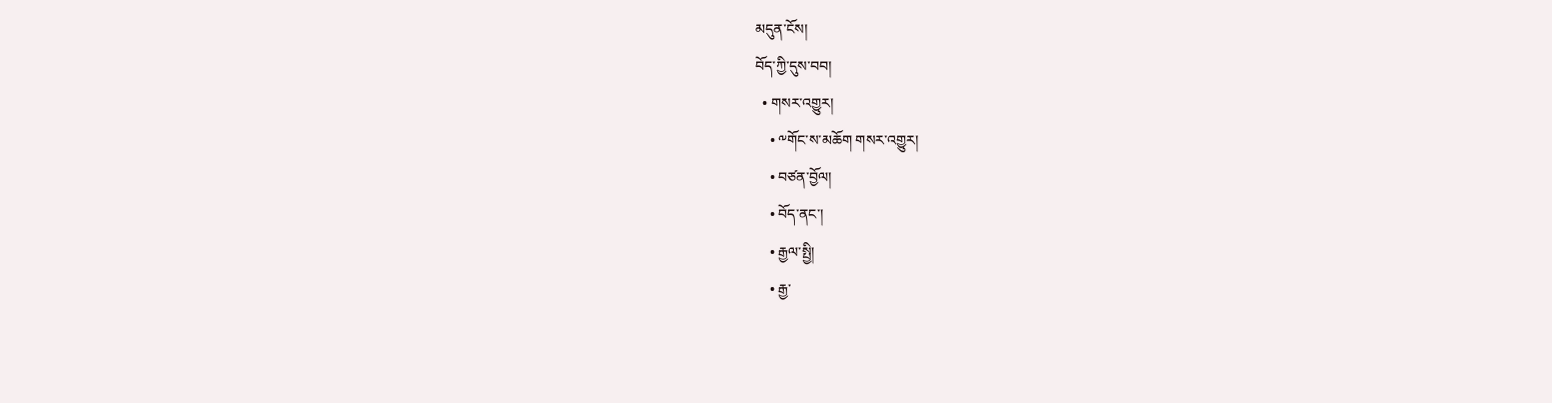མདུན་ངོས།
བོད་ཀྱི་དུས་བབ།
  • གསར་འགྱུར།
    • ༸གོང་ས་མཆོག གསར་འགྱུར།
    • བཙན་བྱོལ།
    • བོད་ནང་།
    • རྒྱལ་སྤྱི།
    • རྒྱ་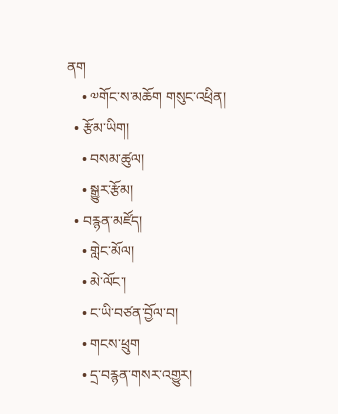ནག
    • ༧གོང་ས་མཆོག གསུང་འཕྲིན།
  • རྩོམ་ཡིག།
    • བསམ་ཚུལ།
    • སྒྱུར་རྩོམ།
  • བརྙན་མཛོད།
    • གླེང་མོལ།
    • མེ་ལོང་།
    • ང་ཡི་བཙན་བྱོལ་བ།
    • གངས་ཕྲུག
    • དྲ་བརྙན་གསར་འགྱུར།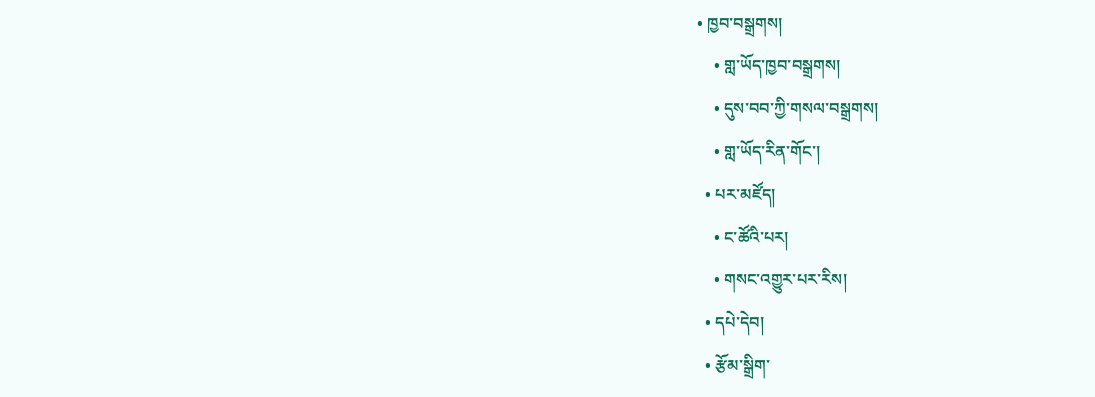• ཁྱབ་བསྒྲགས།
    • གླ་ཡོད་ཁྱབ་བསྒྲགས།
    • དུས་བབ་ཀྱི་གསལ་བསྒྲགས།
    • གླ་ཡོད་རིན་གོང་།
  • པར་མཛོད།
    • ང་ཚོའི་པར།
    • གསང་འགྱུར་པར་རིས།
  • དཔེ་དེབ།
  • རྩོམ་སྒྲིག་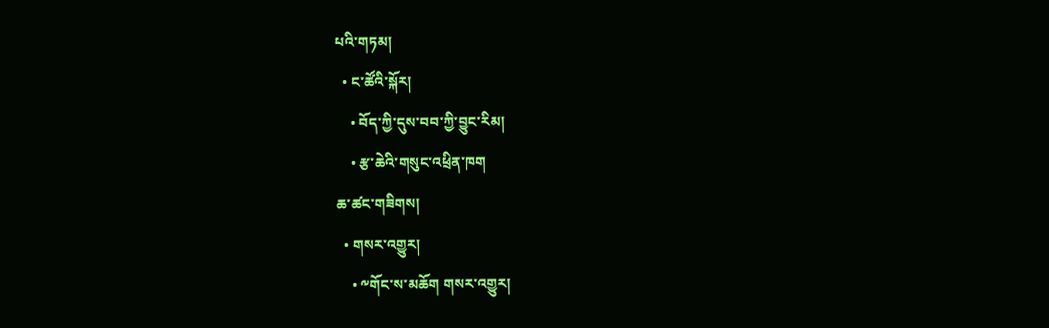པའི་གཏམ།
  • ང་ཚོའི་སྐོར།
    • བོད་ཀྱི་དུས་བབ་ཀྱི་བྱུང་རིམ།
    • རྩ་ཆེའི་གསུང་འཕྲིན་ཁག
ཆ་ཚང་གཟིགས།
  • གསར་འགྱུར།
    • ༸གོང་ས་མཆོག གསར་འགྱུར།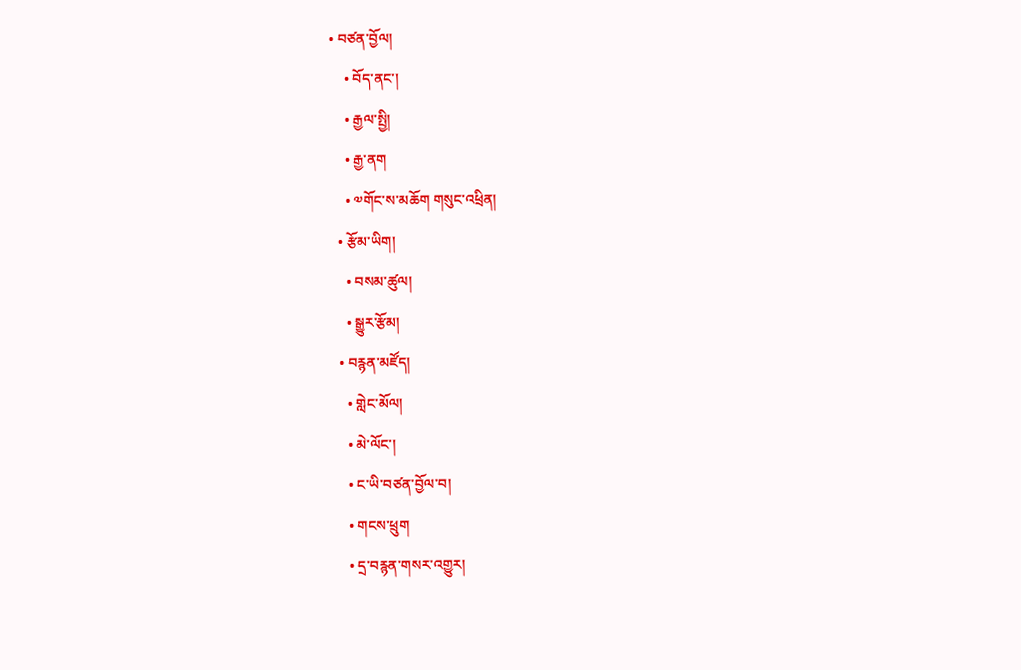• བཙན་བྱོལ།
    • བོད་ནང་།
    • རྒྱལ་སྤྱི།
    • རྒྱ་ནག
    • ༧གོང་ས་མཆོག གསུང་འཕྲིན།
  • རྩོམ་ཡིག།
    • བསམ་ཚུལ།
    • སྒྱུར་རྩོམ།
  • བརྙན་མཛོད།
    • གླེང་མོལ།
    • མེ་ལོང་།
    • ང་ཡི་བཙན་བྱོལ་བ།
    • གངས་ཕྲུག
    • དྲ་བརྙན་གསར་འགྱུར།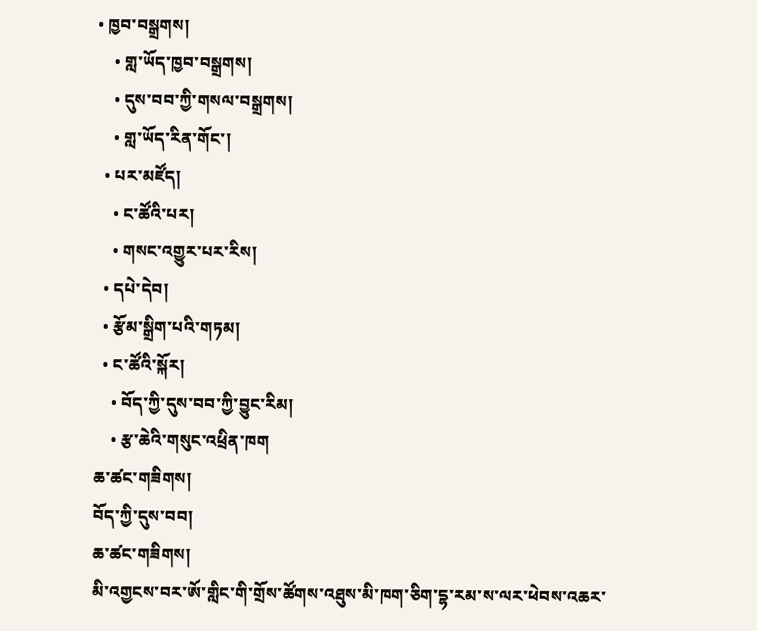• ཁྱབ་བསྒྲགས།
    • གླ་ཡོད་ཁྱབ་བསྒྲགས།
    • དུས་བབ་ཀྱི་གསལ་བསྒྲགས།
    • གླ་ཡོད་རིན་གོང་།
  • པར་མཛོད།
    • ང་ཚོའི་པར།
    • གསང་འགྱུར་པར་རིས།
  • དཔེ་དེབ།
  • རྩོམ་སྒྲིག་པའི་གཏམ།
  • ང་ཚོའི་སྐོར།
    • བོད་ཀྱི་དུས་བབ་ཀྱི་བྱུང་རིམ།
    • རྩ་ཆེའི་གསུང་འཕྲིན་ཁག
ཆ་ཚང་གཟིགས།
བོད་ཀྱི་དུས་བབ།
ཆ་ཚང་གཟིགས།
མི་འགྱངས་བར་ཨོ་གླིང་གི་གྲོས་ཚོགས་འཐུས་མི་ཁག་ཅིག་དྷ་རམ་ས་ལར་ཕེབས་འཆར་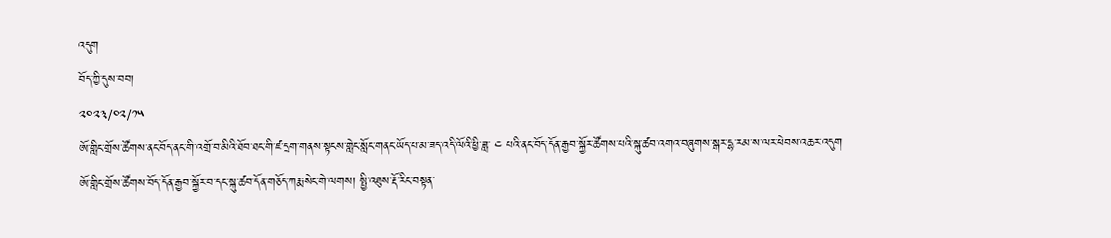འདུག
བོད་ཀྱི་དུས་བབ།
༢༠༢༣/༠༢/༡༥
ཨོ་གླིང་གྲོས་ཚོགས་ནང་བོད་ནང་གི་འགྲོ་བ་མིའི་ཐོབ་ཐང་གི་ཛ་དྲག་གནས་སྟངས་གླེང་སློང་གནང་ཡོད་པ་མ་ཟད་འདི་ལོའི་ཕྱི་ཟླ་ ༤ པའི་ནང་བོད་དོན་རྒྱབ་སྐྱོར་ཚོགས་པའི་སྐུ་ཚབ་འགའ་བཞུགས་སྒར་དྷ་རམ་ས་ལར་ཕེབས་འཆར་འདུག
ཨོ་གླིང་གྲོས་ཚོགས་བོད་དོན་རྒྱབ་སྐྱོར་བ་དང་སྐུ་ཚབ་དོན་གཅོད་ཀརྨ་སེང་གེ་ལགས། སྤྱི་འཐུས་རྡོ་རིང་བསྟན་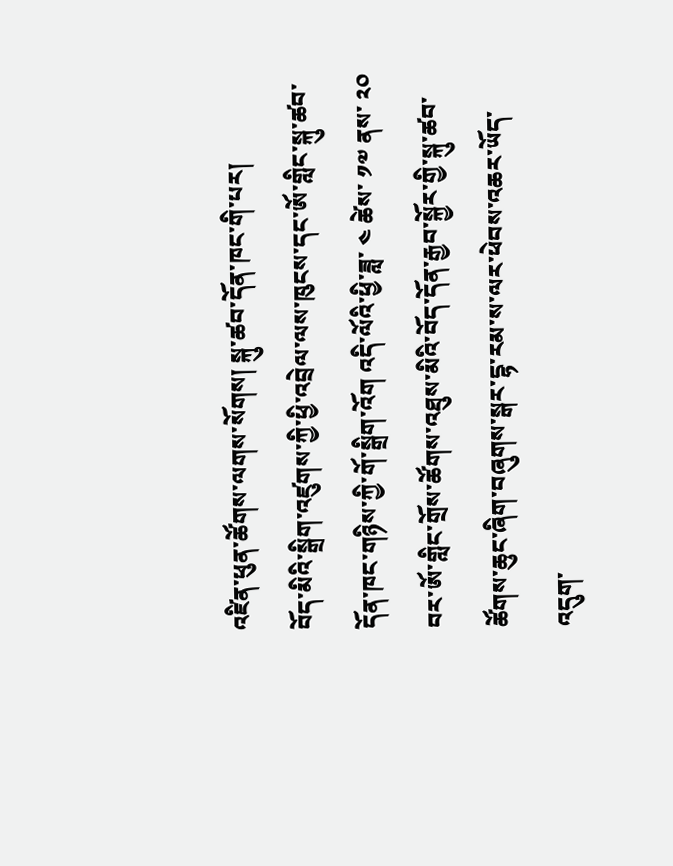འཛིན་ཕུན་ཚོགས་ལགས་སོགས། སྐུ་ཚབ་དོན་ཁང་གི་པར།
བོད་མིའི་སྒྲིག་འཛུགས་ཀྱི་ཕྱི་འབྲེལ་ལས་ཁུངས་དང་ཨོ་གླིང་སྐུ་ཚབ་དོན་ཁང་གཉིས་ཀྱི་གོ་སྒྲིག་འོག འདི་ལོའི་ཕྱི་ཟླ་ ༤ ཚེས་ ༡༧ ནས་ ༢༠ བར་ཨོ་གླིང་གྲོས་ཚོགས་འཐུས་མིའི་བོད་དོན་རྒྱབ་སྐྱོར་གྱི་སྐུ་ཚབ་ཚོགས་ཆུང་ཞིག་བཞུགས་སྒར་དྷ་རམ་ས་ལར་ཕེབས་འཆར་ཡོད་འདུག་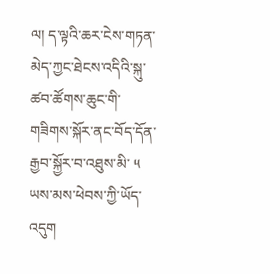ལ། ད་ལྟའི་ཆར་ངེས་གཏན་མེད་ཀྱང་ཐེངས་འདིའི་སྐུ་ཚབ་ཚོགས་ཆུང་གི་གཟིགས་སྐོར་ནང་བོད་དོན་རྒྱབ་སྐྱོར་བ་འཐུས་མི་ ༥ ཡས་མས་ཕེབས་ཀྱི་ཡོད་འདུག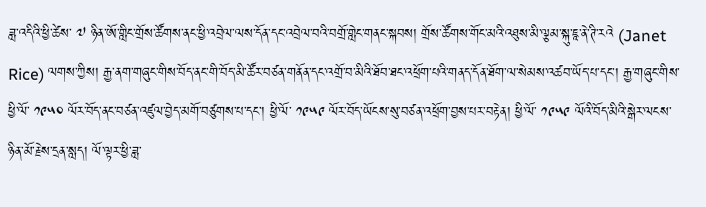ཟླ་འདིའི་ཕྱི་ཚེས་ ༧ ཉིན་ཨོ་གླིང་གྲོས་ཚོགས་ནང་ཕྱི་འབྲེལ་ལས་དོན་དང་འབྲེལ་བའི་བགྲོ་གླེང་གནང་སྐབས། གྲོས་ཚོགས་གོང་མའི་འཐུས་མི་ལྕམ་སྐུ་ཇཱ་ནེ་ཊི་རའེ (Janet Rice) ལགས་ཀྱིས། རྒྱ་ནག་གཞུང་གིས་བོད་ནང་གི་བོད་མི་ཚོར་བཙན་གནོན་དང་འགྲོ་བ་མིའི་ཐོབ་ཐང་འཕྲོག་པའི་གནད་དོན་ཐོག་ལ་སེམས་འཚབ་ཡོད་པ་དང་། རྒྱ་གཞུང་གིས་ཕྱི་ལོ་ ༡༩༥༠ ལོར་བོད་ནང་བཙན་འཛུལ་བྱེད་མགོ་བཙུགས་པ་དང་། ཕྱི་ལོ་ ༡༩༥༩ ལོར་བོད་ཡོངས་སུ་བཙན་འཕྲོག་བྱས་པར་བརྟེན། ཕྱི་ལོ་ ༡༩༥༩ ལོའི་བོད་མིའི་སྒེར་ལངས་ཉིན་མོ་རྗེས་དྲན་སླད། ལོ་ལྟར་ཕྱི་ཟླ་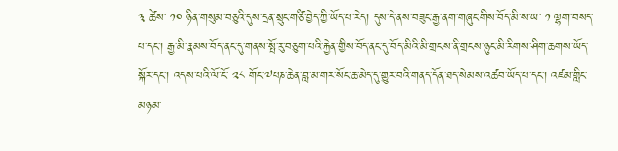༣ ཚེས་ ༡༠ ཉིན་གསུམ་བཅུའི་དུས་དྲན་སྲུང་གཙི་བྱེད་ཀྱི་ཡོད་པ་རེད། དུས་དེ་ནས་བཟུང་རྒྱ་ནག་གཞུང་གིས་བོད་མི་ས་ཡ་ ༡ ལྷག་བསད་པ་དང་། རྒྱ་མི་རྣམས་བོད་ནང་དུ་གནས་སྤོ་རུ་བཅུག་པའི་རྐྱེན་གྱིས་བོད་ནང་དུ་བོད་མིའི་མི་གྲངས་ནི་གྲངས་ཉུང་མི་རིགས་ཤིག་ཆགས་ཡོད་སྐོར་དང་། འདས་པའི་ལོ་ངོ་ ༢༨ གོང་༧པཎ་ཆེན་བླ་མ་གར་སོང་ཆ་མེད་དུ་གྱུར་བའི་གནད་དོན་ཐད་སེམས་འཚབ་ཡོད་པ་དང་། འཛམ་གླིང་མཉམ་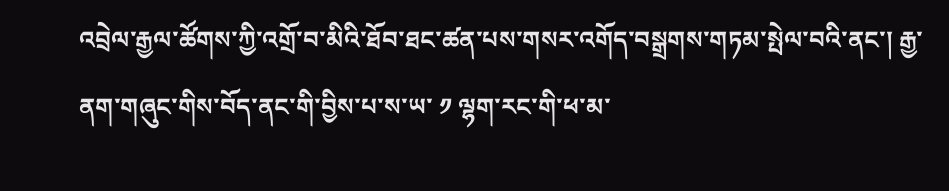འབྲེལ་རྒྱལ་ཚོགས་ཀྱི་འགྲོ་བ་མིའི་ཐོབ་ཐང་ཚན་པས་གསར་འགོད་བསྒྲགས་གཏམ་སྤེལ་བའི་ནང་། རྒྱ་ནག་གཞུང་གིས་བོད་ནང་གི་བྱིས་པ་ས་ཡ་ ༡ ལྷག་རང་གི་ཕ་མ་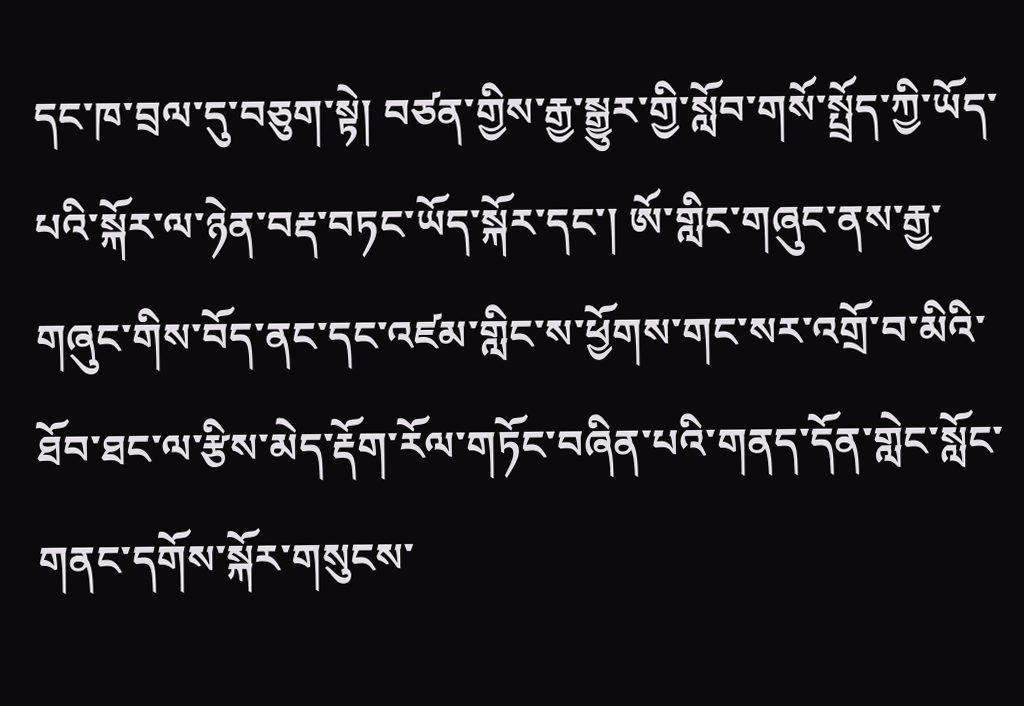དང་ཁ་བྲལ་དུ་བཅུག་སྟེ། བཙན་གྱིས་རྒྱ་སྒྱུར་གྱི་སློབ་གསོ་སྤྲོད་ཀྱི་ཡོད་པའི་སྐོར་ལ་ཉེན་བརྡ་བཏང་ཡོད་སྐོར་དང་། ཨོ་གླིང་གཞུང་ནས་རྒྱ་གཞུང་གིས་བོད་ནང་དང་འཛམ་གླིང་ས་ཕྱོགས་གང་སར་འགྲོ་བ་མིའི་ཐོབ་ཐང་ལ་རྩིས་མེད་རྡོག་རོལ་གཏོང་བཞིན་པའི་གནད་དོན་གླེང་སློང་གནང་དགོས་སྐོར་གསུངས་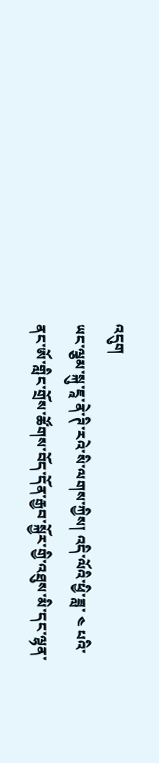འདུག
ཡང་ལྕམ་སྐུ་ཇཱ་ནེ་ཊི་རའེ་སི་ལགས་ཀྱིས། འདི་ལོའི་ཕྱི་ཟླ་ ༤ པའི་ནང་ཨོ་གླིང་གྲོས་ཚོགས་བོད་དོན་རྒྱབ་སྐྱོར་གྱི་འཐུས་མི་དང་ལྷན་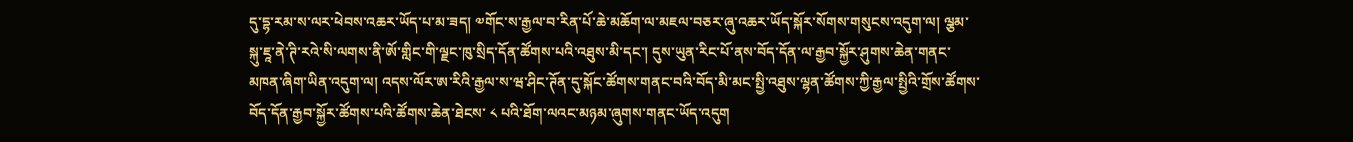དུ་དྷ་རམ་ས་ལར་ཕེབས་འཆར་ཡོད་པ་མ་ཟད། ༧གོང་ས་རྒྱལ་བ་རིན་པོ་ཆེ་མཆོག་ལ་མཇལ་བཅར་ཞུ་འཆར་ཡོད་སྐོར་སོགས་གསུངས་འདུག་ལ། ལྕམ་སྐུ་ཇཱ་ནེ་ཊི་རའེ་སི་ལགས་ནི་ཨོ་གླིང་གི་ལྗང་ཁུ་སྲིད་དོན་ཚོགས་པའི་འཐུས་མི་དང་། དུས་ཡུན་རིང་པོ་ནས་བོད་དོན་ལ་རྒྱབ་སྐྱོར་ཤུགས་ཆེན་གནང་མཁན་ཞིག་ཡིན་འདུག་ལ། འདས་ལོར་ཨ་རིའི་རྒྱལ་ས་ཝ་ཤིང་ཊོན་དུ་སྐོང་ཚོགས་གནང་བའི་བོད་མི་མང་སྤྱི་འཐུས་ལྷན་ཚོགས་ཀྱི་རྒྱལ་སྤྱིའི་གྲོས་ཚོགས་བོད་དོན་རྒྱབ་སྐྱོར་ཚོགས་པའི་ཚོགས་ཆེན་ཐེངས་ ༨ པའི་ཐོག་ལའང་མཉམ་ཞུགས་གནང་ཡོད་འདུག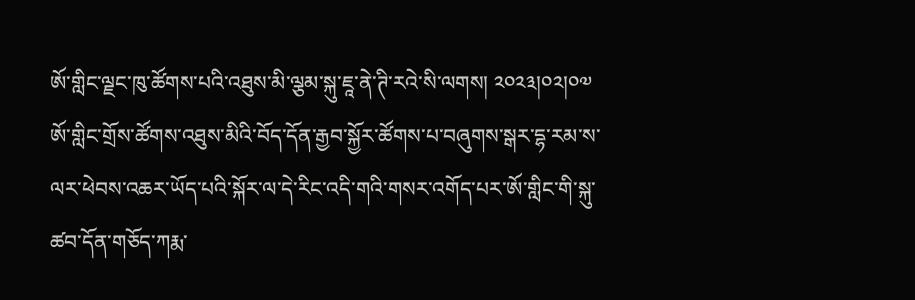ཨོ་གླིང་ལྗང་ཁུ་ཚོགས་པའི་འཐུས་མི་ལྕམ་སྐུ་ཇཱ་ནེ་ཊི་རའེ་སི་ལགས། ༢༠༢༣།༠༢།༠༧
ཨོ་གླིང་གྲོས་ཚོགས་འཐུས་མིའི་བོད་དོན་རྒྱབ་སྐྱོར་ཚོགས་པ་བཞུགས་སྒར་དྷ་རམ་ས་ལར་ཕེབས་འཆར་ཡོད་པའི་སྐོར་ལ་དེ་རིང་འདི་གའི་གསར་འགོད་པར་ཨོ་གླིང་གི་སྐུ་ཚབ་དོན་གཅོད་ཀརྨ་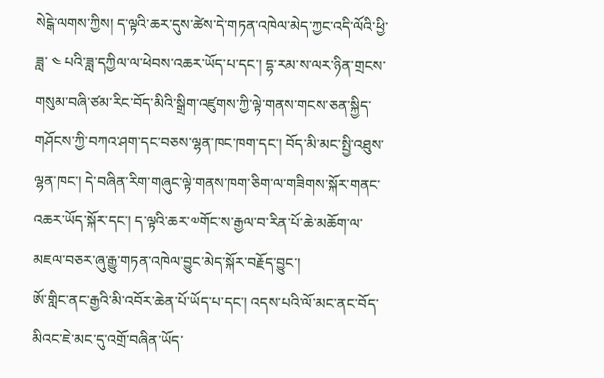སེངྒེ་ལགས་ཀྱིས། ད་ལྟའི་ཆར་དུས་ཚེས་དེ་གཏན་འཁེལ་མེད་ཀྱང་འདི་ལོའི་ཕྱི་ཟླ་ ༤ པའི་ཟླ་དཀྱིལ་ལ་ཕེབས་འཆར་ཡོད་པ་དང་། དྷ་རམ་ས་ལར་ཉིན་གྲངས་གསུམ་བཞི་ཙམ་རིང་བོད་མིའི་སྒྲིག་འཛུགས་ཀྱི་ལྟེ་གནས་གངས་ཅན་སྐྱིད་གཤོངས་ཀྱི་བཀའ་ཤག་དང་བཅས་ལྷན་ཁང་ཁག་དང་། བོད་མི་མང་སྤྱི་འཐུས་ལྷན་ཁང་། དེ་བཞིན་རིག་གཞུང་ལྟེ་གནས་ཁག་ཅིག་ལ་གཟིགས་སྐོར་གནང་འཆར་ཡོད་སྐོར་དང་། ད་ལྟའི་ཆར་༧གོང་ས་རྒྱལ་བ་རིན་པོ་ཆེ་མཆོག་ལ་མཇལ་བཅར་ཞུ་རྒྱུ་གཏན་འཁེལ་བྱུང་མེད་སྐོར་བརྗོད་བྱུང་།
ཨོ་གླིང་ནང་རྒྱའི་མི་འབོར་ཆེན་པོ་ཡོད་པ་དང་། འདས་པའི་ལོ་མང་ནང་བོད་མིའང་ཇེ་མང་དུ་འགྲོ་བཞིན་ཡོད་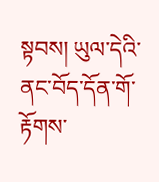སྟབས། ཡུལ་དེའི་ནང་བོད་དོན་གོ་རྟོགས་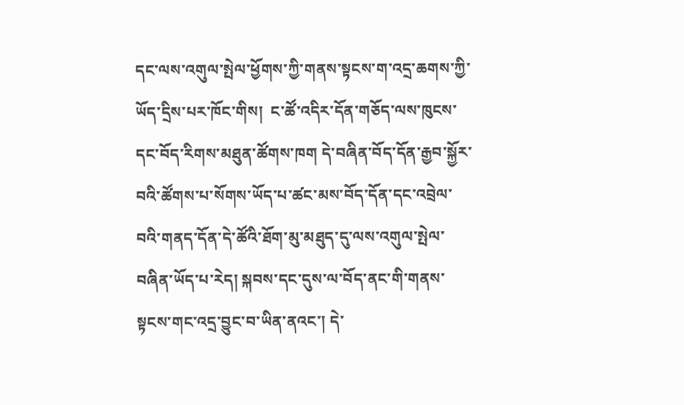དང་ལས་འགུལ་སྤེལ་ཕྱོགས་ཀྱི་གནས་སྟངས་ག་འདྲ་ཆགས་ཀྱི་ཡོད་དྲིས་པར་ཁོང་གིས།  ང་ཚོ་འདིར་དོན་གཅོད་ལས་ཁུངས་དང་བོད་རིགས་མཐུན་ཚོགས་ཁག དེ་བཞིན་བོད་དོན་རྒྱབ་སྐྱོར་བའི་ཚོགས་པ་སོགས་ཡོད་པ་ཚང་མས་བོད་དོན་དང་འབྲེལ་བའི་གནད་དོན་དེ་ཚོའི་ཐོག་མུ་མཐུད་དུ་ལས་འགུལ་སྤེལ་བཞིན་ཡོད་པ་རེད། སྐབས་དང་དུས་ལ་བོད་ནང་གི་གནས་སྟངས་གང་འདྲ་བྱུང་བ་ཡིན་ནའང་། དེ་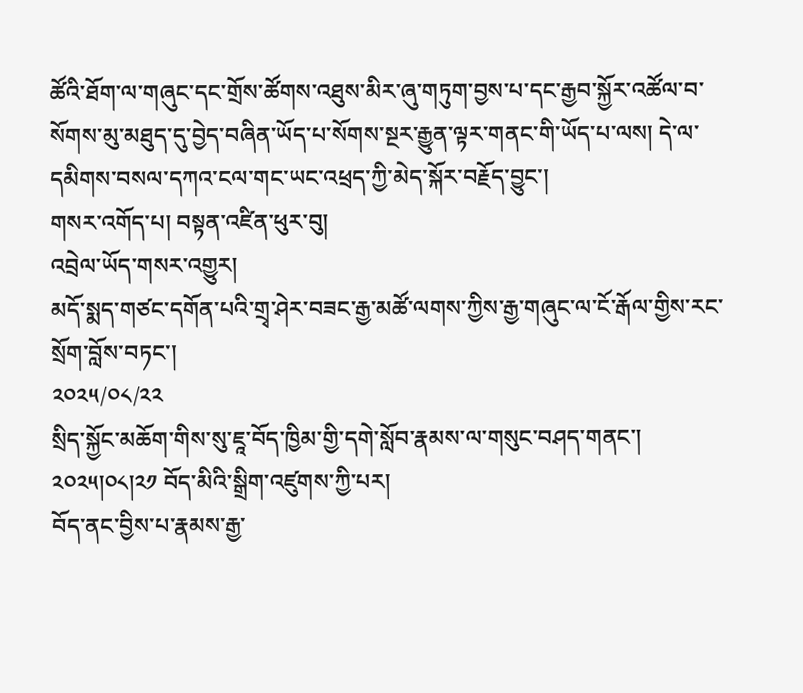ཚོའི་ཐོག་ལ་གཞུང་དང་གྲོས་ཚོགས་འཐུས་མིར་ཞུ་གཏུག་བྱས་པ་དང་རྒྱབ་སྐྱོར་འཚོལ་བ་སོགས་མུ་མཐུད་དུ་བྱེད་བཞིན་ཡོད་པ་སོགས་སྔར་རྒྱུན་ལྟར་གནང་གི་ཡོད་པ་ལས། དེ་ལ་དམིགས་བསལ་དཀའ་ངལ་གང་ཡང་འཕྲད་ཀྱི་མེད་སྐོར་བརྗོད་བྱུང་།
གསར་འགོད་པ། བསྟན་འཛིན་ཕུར་བུ།
འབྲེལ་ཡོད་གསར་འགྱུར།
མདོ་སྨད་གཙང་དགོན་པའི་གྲྭ་ཤེར་བཟང་རྒྱ་མཚོ་ལགས་ཀྱིས་རྒྱ་གཞུང་ལ་ངོ་རྒོལ་གྱིས་རང་སྲོག་བློས་བཏང་།
༢༠༢༥/༠༨/༢༢
སྲིད་སྐྱོང་མཆོག་གིས་སུ་ཇཱ་བོད་ཁྱིམ་གྱི་དགེ་སློབ་རྣམས་ལ་གསུང་བཤད་གནང་། ༢༠༢༥།༠༨།༢༡ བོད་མིའི་སྒྲིག་འཛུགས་ཀྱི་པར།
བོད་ནང་བྱིས་པ་རྣམས་རྒྱ་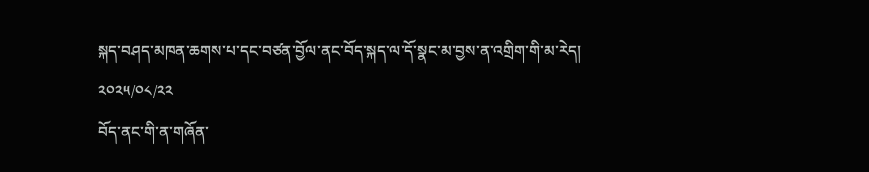སྐད་བཤད་མཁན་ཆགས་པ་དང་བཙན་བྱོལ་ནང་བོད་སྐད་ལ་དོ་སྣང་མ་བྱས་ན་འགྲིག་གི་མ་རེད།
༢༠༢༥/༠༨/༢༢
བོད་ནང་གི་ན་གཞོན་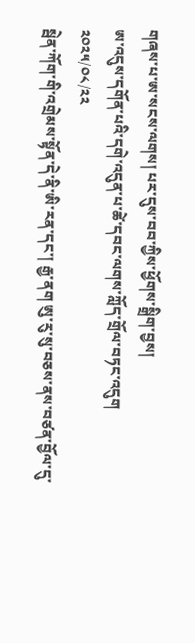གཞས་པ་ཨ་སངས་ལགས། པར་དུས་བབ་ཀྱིས་ཕྱོགས་སྒྲིག་བྱས།
ཨ་འདུས་དགོན་པའི་དགེ་འདུན་པ་ཚེ་དབང་ལགས་ཀློད་གྲོལ་བཏང་འདུག
༢༠༢༥/༠༨/༢༢
སྦེན་ཀོག་གི་འགྲེམས་སྟོན་དེ་ནི་ཨི་རན་དང་། རྒྱ་ནག ཨུ་རུ་སུ་བཅས་ནས་བཙན་བྱོལ་དུ་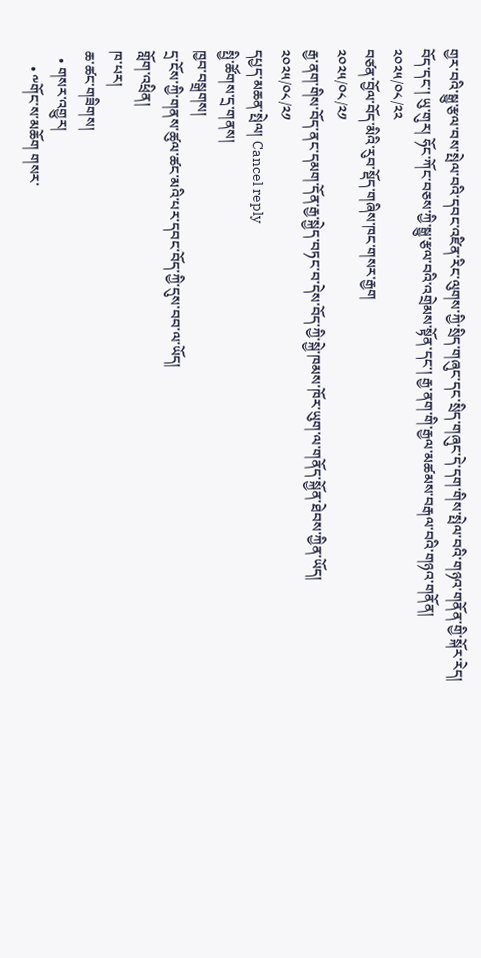གྱར་བའི་སྒྱུ་རྩལ་བས་སྤེལ་བའི་དབང་འཛིན་རིང་ལུགས་ཀྱི་སྲིད་གཞུང་དང་སྲིད་གཞུང་དེ་དག་གིས་སྤེལ་བའི་གཉའ་གནོན་གྱི་སྐོར་རེད།
བོད་དང་། ཡུ་གུར། ཧོང་ཀོང་བཅས་ཀྱི་སྒྱུ་རྩལ་བའི་འགྲེམས་སྟོན་དང་། རྒྱ་ནག་གི་རྒྱལ་མཚམས་བརྒལ་བའི་གཉའ་གནོན།
༢༠༢༥/༠༨/༢༢
བཙན་བྱོལ་བོད་མིའི་རུབ་སྡོད་གཞིས་ཁང་གསར་རྒྱག
༢༠༢༥/༠༨/༢༡
རྒྱ་ནག་གིས་བོད་ནང་དམག་དོན་རྒྱ་སྐྱེད་བཏང་བ་དེས་བོད་ཀྱི་སྐྱེ་ཁམས་ཁོར་ཡུག་ལ་གནོད་སྐྱོན་ཐེབས་ཀྱིན་ཡོད།
༢༠༢༥/༠༨/༢༡
དཔྱད་མཆན་སྤེལ། Cancel reply
སྤྱི་ཚོགས་དྲ་གནས།
ཁྱབ་བསྒྲགས།
དྲ་ངོས་ཀྱི་གནས་ཚུལ་ཚང་མའི་པར་དབང་བོད་ཀྱི་དུས་བབ་ལ་ཡོད།
གློག་འཕྲིན།
ཁ་པར།
ཆ་ཚང་གཟིགས།
  • གསར་འགྱུར།
    • ༸གོང་ས་མཆོག གསར་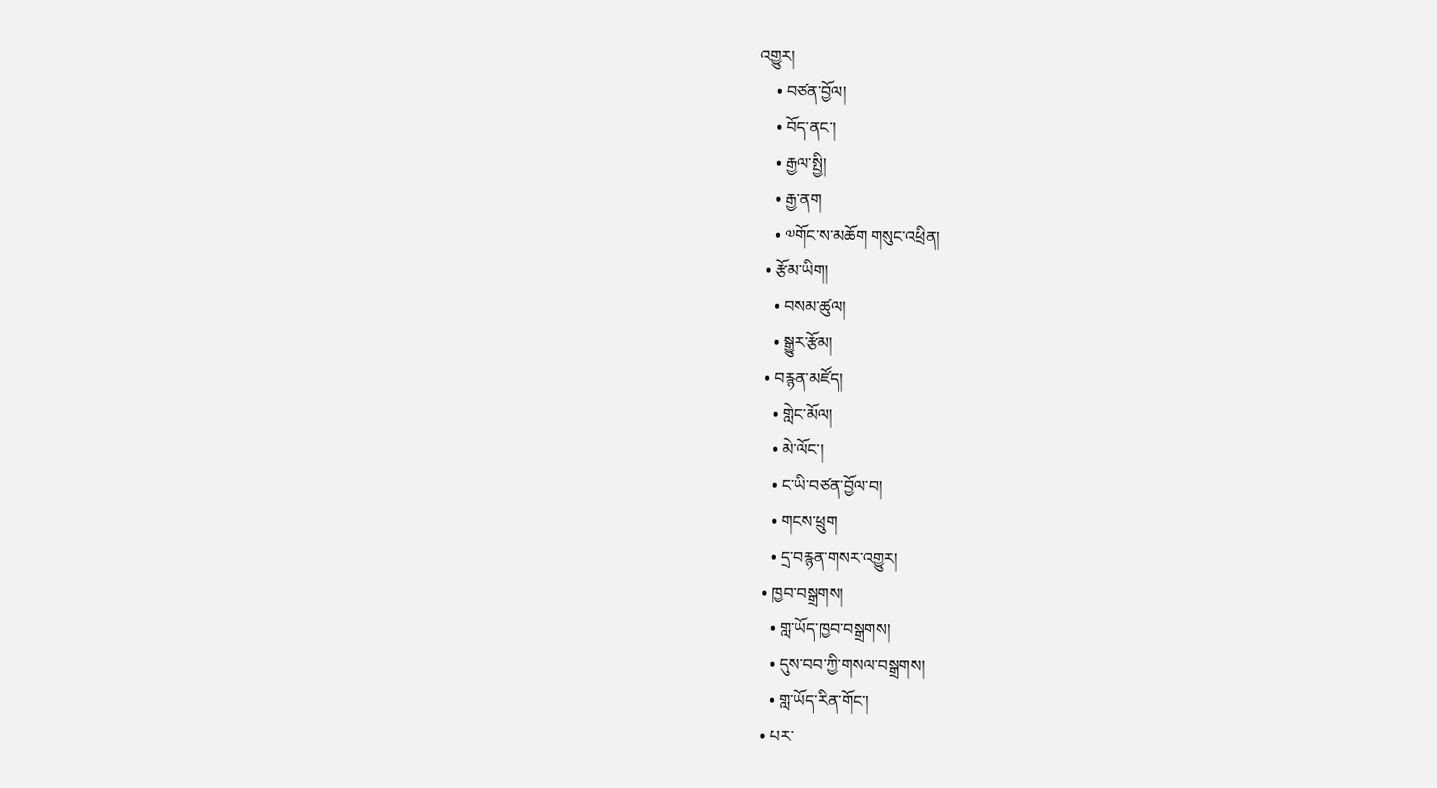འགྱུར།
    • བཙན་བྱོལ།
    • བོད་ནང་།
    • རྒྱལ་སྤྱི།
    • རྒྱ་ནག
    • ༧གོང་ས་མཆོག གསུང་འཕྲིན།
  • རྩོམ་ཡིག།
    • བསམ་ཚུལ།
    • སྒྱུར་རྩོམ།
  • བརྙན་མཛོད།
    • གླེང་མོལ།
    • མེ་ལོང་།
    • ང་ཡི་བཙན་བྱོལ་བ།
    • གངས་ཕྲུག
    • དྲ་བརྙན་གསར་འགྱུར།
  • ཁྱབ་བསྒྲགས།
    • གླ་ཡོད་ཁྱབ་བསྒྲགས།
    • དུས་བབ་ཀྱི་གསལ་བསྒྲགས།
    • གླ་ཡོད་རིན་གོང་།
  • པར་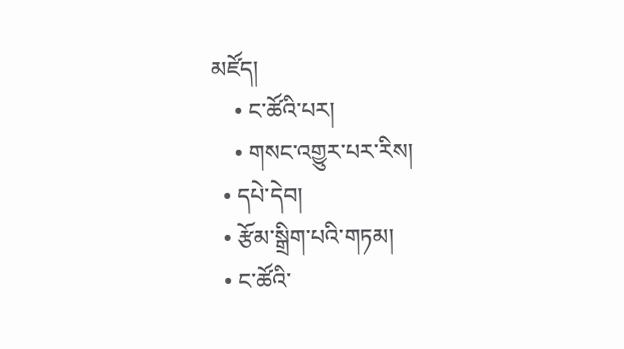མཛོད།
    • ང་ཚོའི་པར།
    • གསང་འགྱུར་པར་རིས།
  • དཔེ་དེབ།
  • རྩོམ་སྒྲིག་པའི་གཏམ།
  • ང་ཚོའི་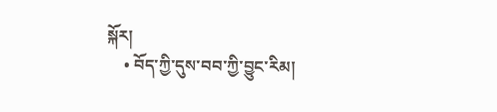སྐོར།
    • བོད་ཀྱི་དུས་བབ་ཀྱི་བྱུང་རིམ།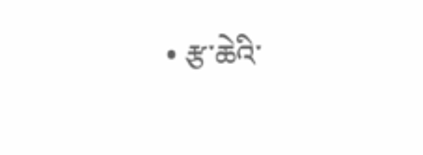• རྩ་ཆེའི་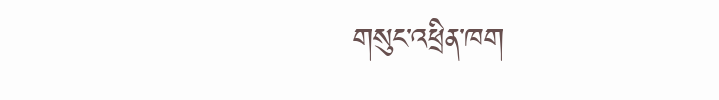གསུང་འཕྲིན་ཁག